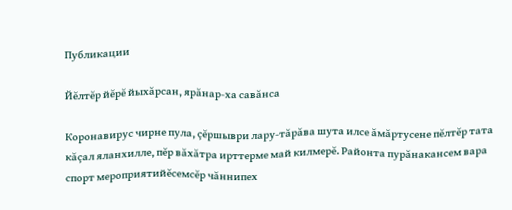Публикации

Йĕлтĕр йĕрĕ йыхăрсан, ярăнар-ха савăнса

Коронавирус чирне пула, çĕршыври лару-тăрăва шута илсе ăмăртусене пĕлтĕр тата кăçал яланхилле, пĕр вăхăтра ирттерме май килмерĕ. Районта пурăнакансем вара спорт мероприятийĕсемсĕр чăннипех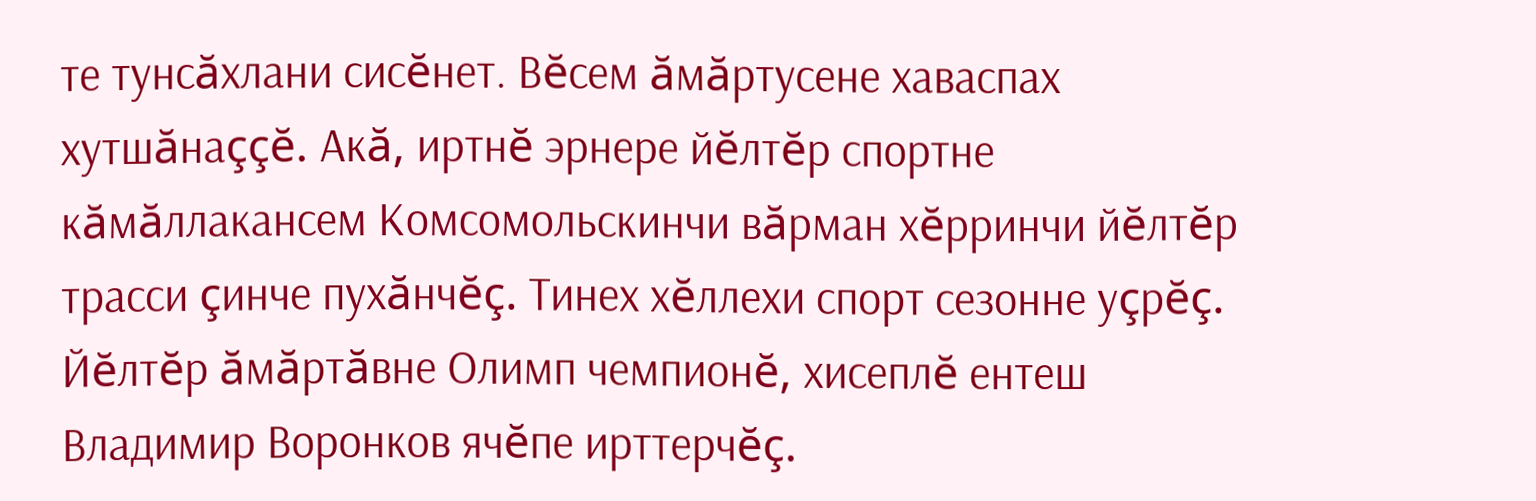те тунсăхлани сисĕнет. Вĕсем ăмăртусене хаваспах хутшăнаççĕ. Акă, иртнĕ эрнере йĕлтĕр спортне кăмăллакансем Комсомольскинчи вăрман хĕрринчи йĕлтĕр трасси çинче пухăнчĕç. Тинех хĕллехи спорт сезонне уçрĕç. Йĕлтĕр ăмăртăвне Олимп чемпионĕ, хисеплĕ ентеш Владимир Воронков ячĕпе ирттерчĕç.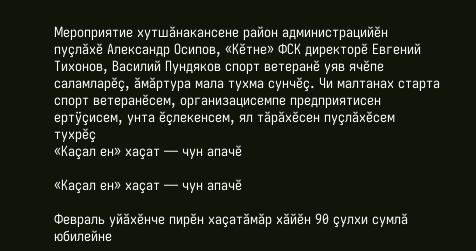Мероприятие хутшăнакансене район администрацийĕн пуçлăхĕ Александр Осипов, «Кĕтне» ФСК директорĕ Евгений Тихонов, Василий Пундяков спорт ветеранĕ уяв ячĕпе саламларĕç, ăмăртура мала тухма сунчĕç. Чи малтанах старта спорт ветеранĕсем, организацисемпе предприятисен ертÿçисем, унта ĕçлекенсем, ял тăрăхĕсен пуçлăхĕсем тухрĕç
«Каçал ен» хаçат — чун апачĕ

«Каçал ен» хаçат — чун апачĕ

Февраль уйăхĕнче пирĕн хаçатăмăр хăйĕн 90 çулхи сумлă юбилейне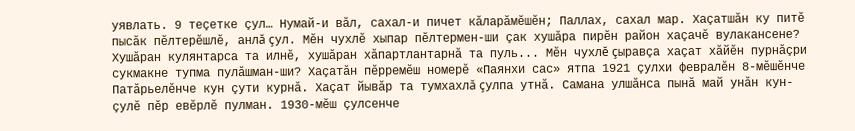уявлать. 9 теçетке çул… Нумай-и вăл, сахал-и пичет кăларăмĕшĕн; Паллах, сахал мар. Хаçатшăн ку питĕ пысăк пĕлтерĕшлĕ, анлă çул. Мĕн чухлĕ хыпар пĕлтермен-ши çак хушăра пирĕн район хаçачĕ вулакансене? Хушăран кулянтарса та илнĕ, хушăран хăпартлантарнă та пуль... Мĕн чухлĕ çыравçа хаçат хăйĕн пурнăçри сукмакне тупма пулăшман-ши? Хаçатăн пĕрремĕш номерĕ «Паянхи сас» ятпа 1921 çулхи февралĕн 8-мĕшĕнче Патăрьелĕнче кун çути курнă. Хаçат йывăр та тумхахлă çулпа утнă. Самана улшăнса пынă май унăн кун-çулĕ пĕр евĕрлĕ пулман. 1930-мĕш çулсенче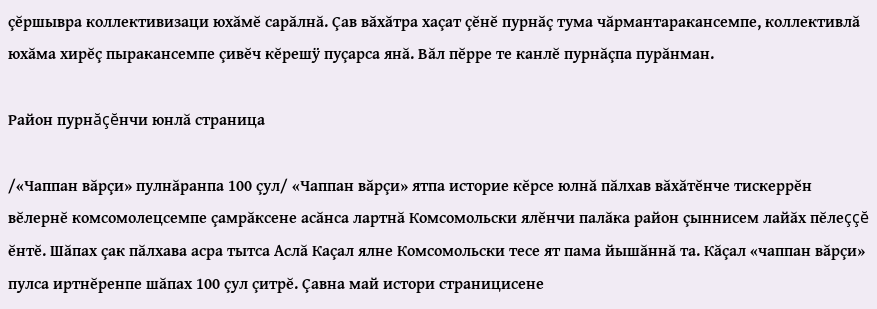çĕршывра коллективизаци юхăмĕ сарăлнă. Çав вăхăтра хаçат çĕнĕ пурнăç тума чăрмантаракансемпе, коллективлă юхăма хирĕç пыракансемпе çивĕч кĕрешÿ пуçарса янă. Вăл пĕрре те канлĕ пурнăçпа пурăнман.

Район пурнăçĕнчи юнлă страница

/«Чаппан вăрçи» пулнăранпа 100 çул/ «Чаппан вăрçи» ятпа историе кĕрсе юлнă пăлхав вăхăтĕнче тискеррĕн вĕлернĕ комсомолецсемпе çамрăксене асăнса лартнă Комсомольски ялĕнчи палăка район çыннисем лайăх пĕлеççĕ ĕнтĕ. Шăпах çак пăлхава асра тытса Аслă Каçал ялне Комсомольски тесе ят пама йышăннă та. Кăçал «чаппан вăрçи» пулса иртнĕренпе шăпах 100 çул çитрĕ. Çавна май истори страницисене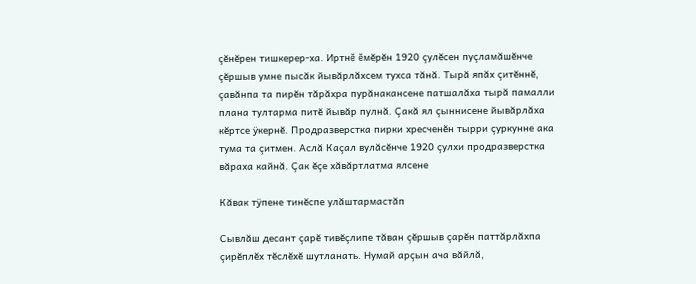çĕнĕрен тишкерер-ха. Иртнĕ ĕмĕрĕн 1920 çулĕсен пуçламăшĕнче çĕршыв умне пысăк йывăрлăхсем тухса тăнă. Тырă япăх çитĕннĕ, çавăнпа та пирĕн тăрăхра пурăнакансене патшалăха тырă памалли плана тултарма питĕ йывăр пулнă. Çакă ял çыннисене йывăрлăха кĕртсе ÿкернĕ. Продразверстка пирки хресченĕн тырри çуркунне ака тума та çитмен. Аслă Каçал вулăсĕнче 1920 çулхи продразверстка вăраха кайнă. Çак ĕçе хăвăртлатма ялсене

Кăвак тÿпене тинĕспе улăштармастăп

Сывлăш десант çарĕ тивĕçлипе тăван çĕршыв çарĕн паттăрлăхпа çирĕплĕх тĕслĕхĕ шутланать. Нумай арçын ача вăйлă,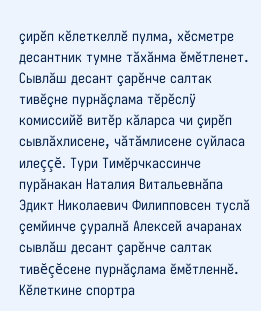çирĕп кĕлеткеллĕ пулма, хĕсметре десантник тумне тăхăнма ĕмĕтленет. Сывлăш десант çарĕнче салтак тивĕçне пурнăçлама тĕрĕслÿ комиссийĕ витĕр кăларса чи çирĕп сывлăхлисене, чăтăмлисене суйласа илеççĕ. Тури Тимĕрчкассинче пурăнакан Наталия Витальевнăпа Эдикт Николаевич Филипповсен туслă çемйинче çуралнă Алексей ачаранах сывлăш десант çарĕнче салтак тивĕçĕсене пурнăçлама ĕмĕтленнĕ. Кĕлеткине спортра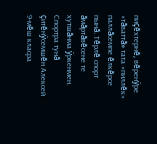пиçĕхтернĕ, вĕренÿре «тăваттă» тата «пиллĕк» паллăсемпе ĕлкĕрсе пынă. Тĕрлĕ спорт ăмăртăвĕсене те хутшăнма ÿркенмен. Спортра тунă çитĕнÿсемшĕн Алексей 9-мĕш класра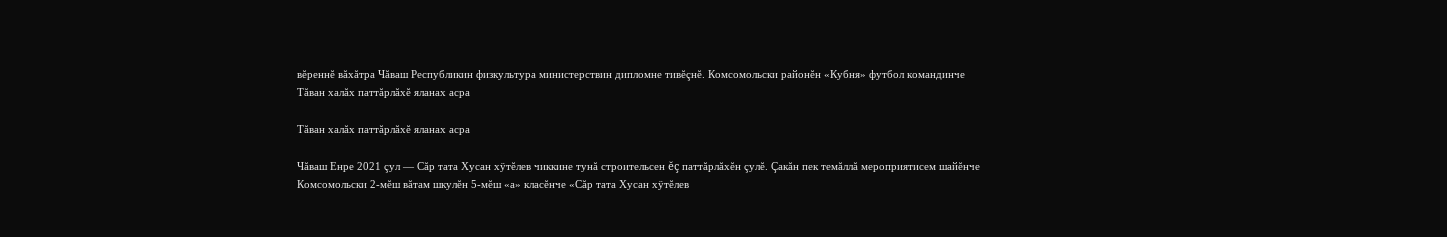вĕреннĕ вăхăтра Чăваш Республикин физкультура министерствин дипломне тивĕçнĕ. Комсомольски районĕн «Кубня» футбол командинче
Тăван халăх паттăрлăхĕ яланах асра

Тăван халăх паттăрлăхĕ яланах асра

Чăваш Енре 2021 çул — Сăр тата Хусан хÿтĕлев чиккине тунă строительсен ĕç паттăрлăхĕн çулĕ. Çакăн пек темăллă мероприятисем шайĕнче Комсомольски 2-мĕш вăтам шкулĕн 5-мĕш «а» класĕнче «Сăр тата Хусан хÿтĕлев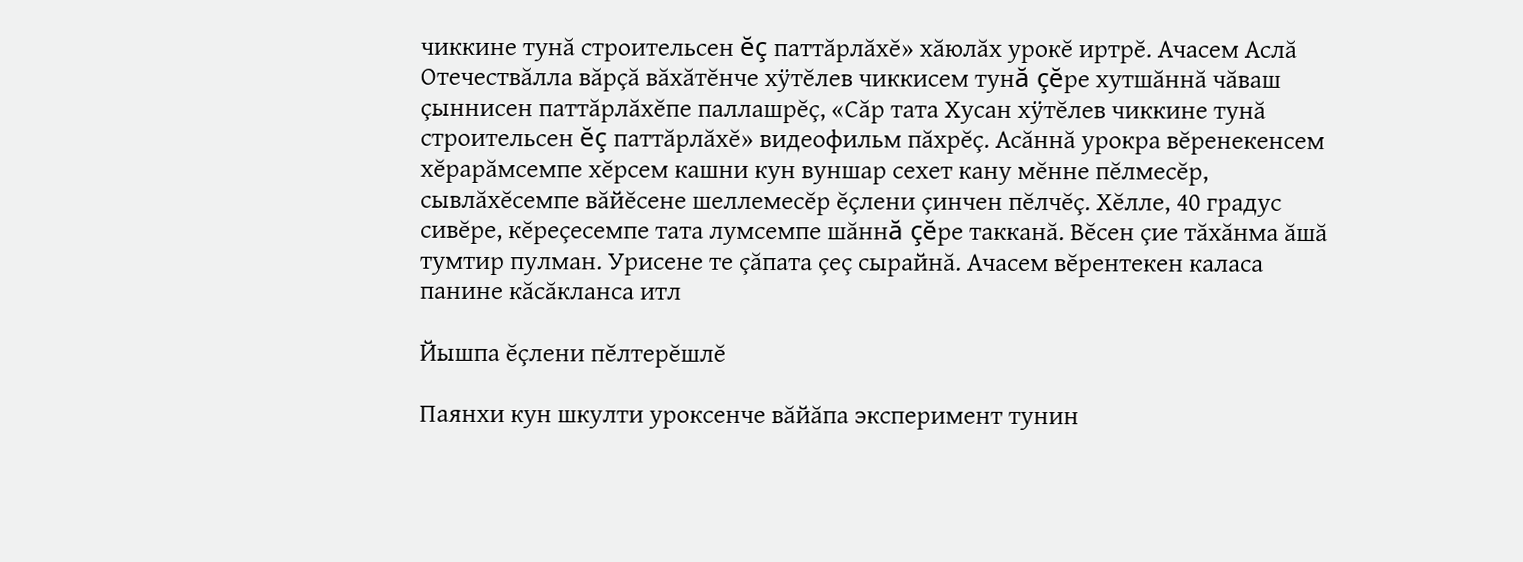чиккине тунă строительсен ĕç паттăрлăхĕ» хăюлăх урокĕ иртрĕ. Ачасем Аслă Отечествăлла вăрçă вăхăтĕнче хÿтĕлев чиккисем тунă çĕре хутшăннă чăваш çыннисен паттăрлăхĕпе паллашрĕç, «Сăр тата Хусан хÿтĕлев чиккине тунă строительсен ĕç паттăрлăхĕ» видеофильм пăхрĕç. Асăннă урокра вĕренекенсем хĕрарăмсемпе хĕрсем кашни кун вуншар сехет кану мĕнне пĕлмесĕр, сывлăхĕсемпе вăйĕсене шеллемесĕр ĕçлени çинчен пĕлчĕç. Хĕлле, 40 градус сивĕре, кĕреçесемпе тата лумсемпе шăннă çĕре такканă. Вĕсен çие тăхăнма ăшă тумтир пулман. Урисене те çăпата çеç сырайнă. Ачасем вĕрентекен каласа панине кăсăкланса итл

Йышпа ĕçлени пĕлтерĕшлĕ

Паянхи кун шкулти уроксенче вăйăпа эксперимент тунин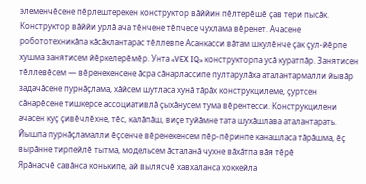элеменчĕсене пĕрлештерекен конструктор вăййин пĕлтерĕшĕ çав тери пысăк. Конструктор вăййи урлă ача тĕнчене тĕпчесе чухлама вĕренет. Ачасене робототехникăпа кăсăклантарас тĕллевпе Асанкасси вăтам шкулĕнче çак çул-йĕрпе хушма занятисем йĕркелерĕмĕр. Унта «VEX IQ» конструкторпа усă куратпăр. Занятисен тĕллевĕсем — вĕренекенсене ăсра сăнарлассипе пултарулăха аталантармалли йывăр задачăсене пурнăçлама, хăйсем шутласа хунă тăрăх конструкцилеме, çуртсен сăнарĕсене тишкерсе ассоциативлă çыхăнусем тума вĕрентесси. Конструкцилени ачасен куç çивĕчлĕхне, тĕс, калăпăш, виçе туйăмне тата шухăшлава аталантарать. Йышпа пурнăçламалли ĕçсенче вĕренекенсем пĕр-пĕринпе канашласа тăрăшма, ĕç вырăнне тирпейлĕ тытма, модельсем ăсталанă чухне вăхăтпа вăя тĕрĕ
Ярăнасчĕ савăнса конькипе, ай вылясчĕ хавхаланса хоккейла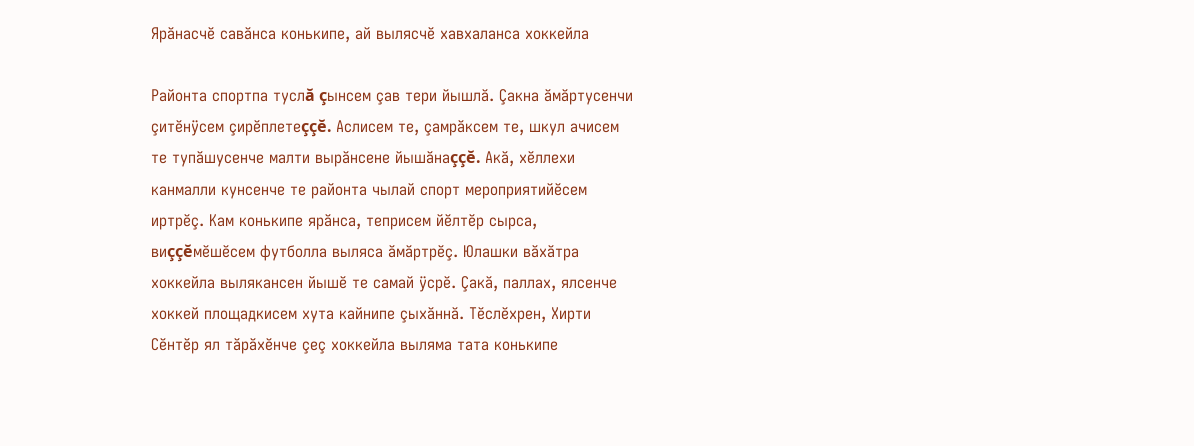Ярăнасчĕ савăнса конькипе, ай вылясчĕ хавхаланса хоккейла

Районта спортпа туслă çынсем çав тери йышлă. Çакна ăмăртусенчи çитĕнÿсем çирĕплетеççĕ. Аслисем те, çамрăксем те, шкул ачисем те тупăшусенче малти вырăнсене йышăнаççĕ. Акă, хĕллехи канмалли кунсенче те районта чылай спорт мероприятийĕсем иртрĕç. Кам конькипе ярăнса, теприсем йĕлтĕр сырса, виççĕмĕшĕсем футболла выляса ăмăртрĕç. Юлашки вăхăтра хоккейла вылякансен йышĕ те самай ÿсрĕ. Çакă, паллах, ялсенче хоккей площадкисем хута кайнипе çыхăннă. Тĕслĕхрен, Хирти Сĕнтĕр ял тăрăхĕнче çеç хоккейла выляма тата конькипе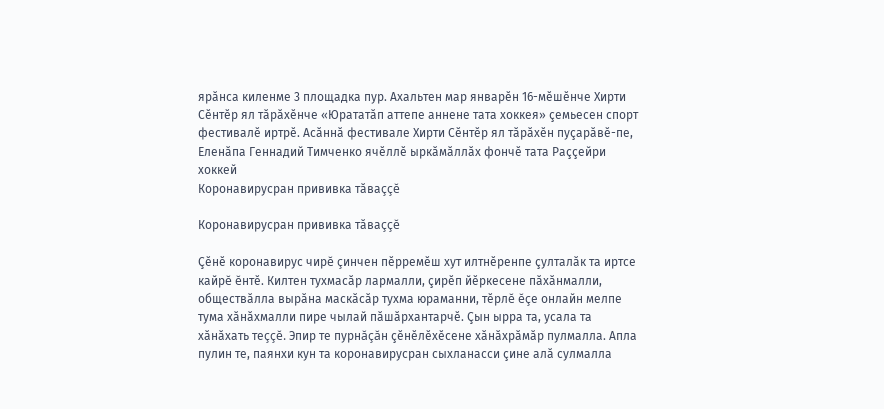ярăнса киленме 3 площадка пур. Ахальтен мар январĕн 16-мĕшĕнче Хирти Сĕнтĕр ял тăрăхĕнче «Юрататăп аттепе аннене тата хоккея» çемьесен спорт фестивалĕ иртрĕ. Асăннă фестивале Хирти Сĕнтĕр ял тăрăхĕн пуçарăвĕ-пе, Еленăпа Геннадий Тимченко ячĕллĕ ыркăмăллăх фончĕ тата Раççейри хоккей
Коронавирусран прививка тăваççĕ

Коронавирусран прививка тăваççĕ

Çĕнĕ коронавирус чирĕ çинчен пĕрремĕш хут илтнĕренпе çулталăк та иртсе кайрĕ ĕнтĕ. Килтен тухмасăр лармалли, çирĕп йĕркесене пăхăнмалли, обществăлла вырăна маскăсăр тухма юраманни, тĕрлĕ ĕçе онлайн мелпе тума хăнăхмалли пире чылай пăшăрхантарчĕ. Çын ырра та, усала та хăнăхать теççĕ. Эпир те пурнăçăн çĕнĕлĕхĕсене хăнăхрăмăр пулмалла. Апла пулин те, паянхи кун та коронавирусран сыхланасси çине алă сулмалла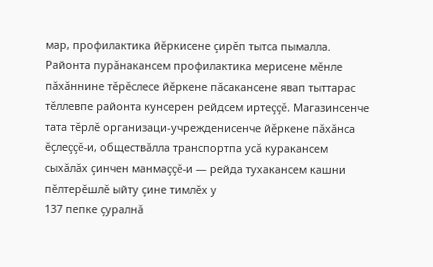мар, профилактика йĕркисене çирĕп тытса пымалла. Районта пурăнакансем профилактика мерисене мĕнле пăхăннине тĕрĕслесе йĕркене пăсакансене явап тыттарас тĕллевпе районта кунсерен рейдсем иртеççĕ. Магазинсенче тата тĕрлĕ организаци-учрежденисенче йĕркене пăхăнса ĕçлеççĕ-и, обществăлла транспортпа усă куракансем сыхăлăх çинчен манмаççĕ-и — рейда тухакансем кашни пĕлтерĕшлĕ ыйту çине тимлĕх у
137 пепке çуралнă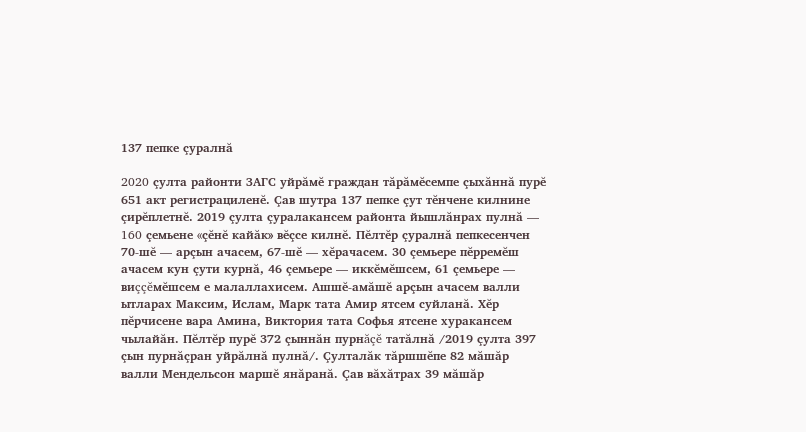137 пепке çуралнă

2020 çулта районти ЗАГС уйрăмĕ граждан тăрăмĕсемпе çыхăннă пурĕ 651 акт регистрациленĕ. Çав шутра 137 пепке çут тĕнчене килнине çирĕплетнĕ. 2019 çулта çуралакансем районта йышлăнрах пулнă — 160 çемьене «çĕнĕ кайăк» вĕçсе килнĕ. Пĕлтĕр çуралнă пепкесенчен 70-шĕ — арçын ачасем, 67-шĕ — хĕрачасем. 30 çемьере пĕрремĕш ачасем кун çути курнă, 46 çемьере — иккĕмĕшсем, 61 çемьере — виççĕмĕшсем е малаллахисем. Ашшĕ-амăшĕ арçын ачасем валли ытларах Максим, Ислам, Марк тата Амир ятсем суйланă. Хĕр пĕрчисене вара Амина, Виктория тата Софья ятсене хуракансем чылайăн. Пĕлтĕр пурĕ 372 çыннăн пурнăçĕ татăлнă /2019 çулта 397 çын пурнăçран уйрăлнă пулнă/. Çулталăк тăршшĕпе 82 мăшăр валли Мендельсон маршĕ янăранă. Çав вăхăтрах 39 мăшăр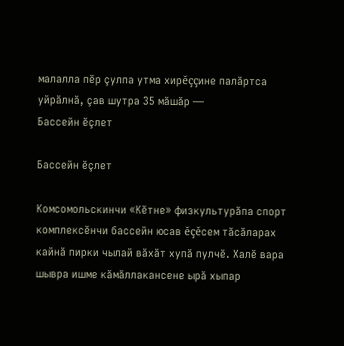малалла пĕр çулпа утма хирĕççине палăртса уйрăлнă, çав шутра 35 мăшăр —
Бассейн ĕçлет

Бассейн ĕçлет

Комсомольскинчи «Кĕтне» физкультурăпа спорт комплексĕнчи бассейн юсав ĕçĕсем тăсăларах кайнă пирки чылай вăхăт хупă пулчĕ. Халĕ вара шывра ишме кăмăллакансене ырă хыпар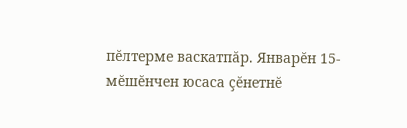пĕлтерме васкатпăр. Январĕн 15-мĕшĕнчен юсаса çĕнетнĕ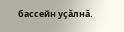бассейн уçăлнă.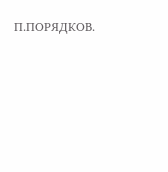П.ПОРЯДКОВ.